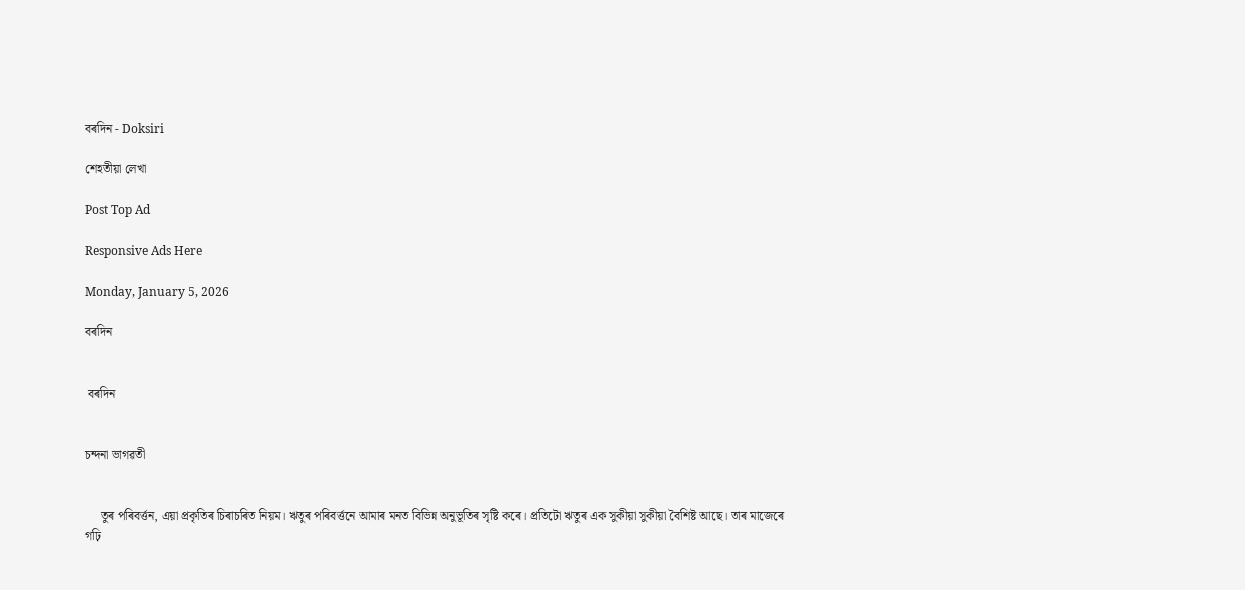বৰদিন - Doksiri

শেহতীয়া লেখা

Post Top Ad

Responsive Ads Here

Monday, January 5, 2026

বৰদিন


 বৰদিন


চন্দনা ভাগৱতী


     তুৰ পৰিবৰ্ত্তন, এয়া প্ৰকৃতিৰ চিৰাচৰিত নিয়ম। ঋতুৰ পৰিবৰ্ত্তনে আমাৰ মনত বিভিন্ন অনুভূতিৰ সৃষ্টি কৰে। প্ৰতিটো ঋতুৰ এক সুকীয়া সুকীয়া বৈশিষ্ট আছে। তাৰ মাজেৰে গঢ়ি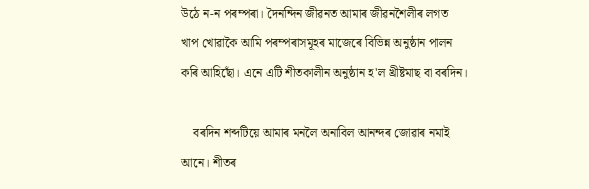উঠে ন-ন পৰম্পৰা। দৈনন্দিন জীৱনত আমাৰ জীৱনশৈলীৰ লগত খাপ খোৱাকৈ আমি পৰম্পৰাসমূহৰ মাজেৰে বিভিন্ন অনুষ্ঠান পালন কৰি আহিছোঁ। এনে এটি শীতকালীন অনুষ্ঠান হ'ল খ্ৰীষ্টমাছ বা বৰদিন।

    বৰদিন শব্দটিয়ে আমাৰ মনলৈ অনাবিল আনন্দৰ জোৱাৰ নমাই আনে। শীতৰ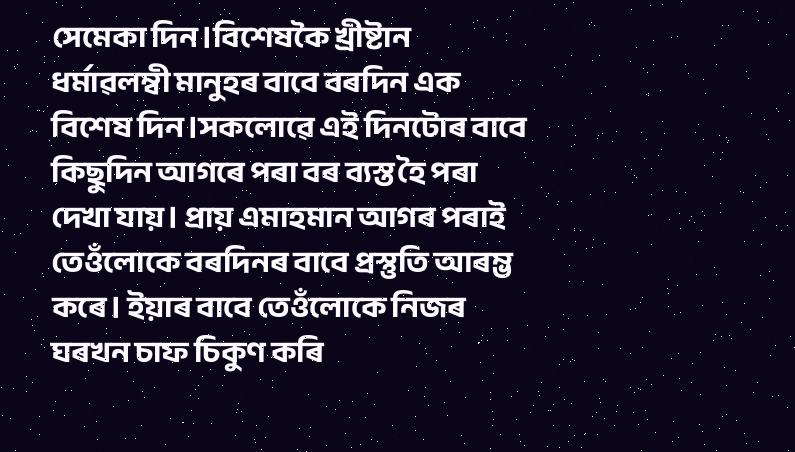সেমেকা দিন।বিশেষকৈ খ্ৰীষ্টান ধৰ্মাৱলম্বী মানুহৰ বাবে বৰদিন এক বিশেষ দিন।সকলোৱে এই দিনটোৰ বাবে কিছুদিন আগৰে পৰা বৰ ব্যস্ত হৈ পৰা দেখা যায়। প্ৰায় এমাহমান আগৰ পৰাই তেওঁলোকে বৰদিনৰ বাবে প্ৰস্তুতি আৰম্ভ কৰে। ইয়াৰ বাবে তেওঁলোকে নিজৰ ঘৰখন চাফ চিকুণ কৰি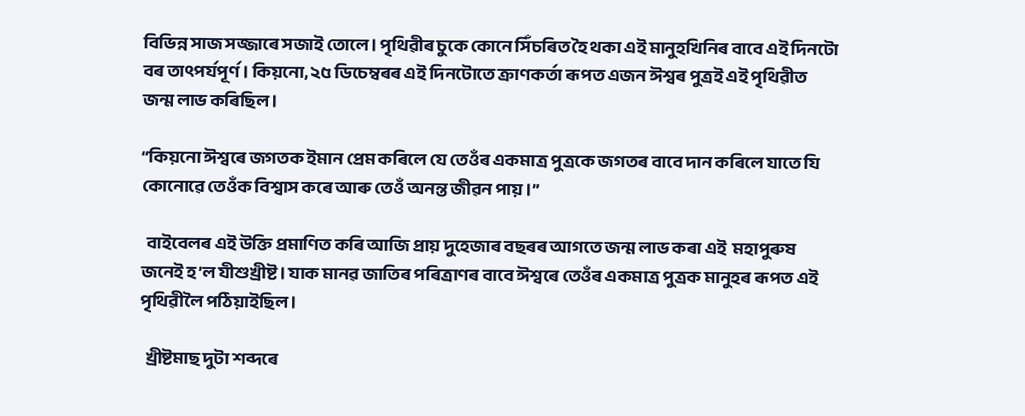বিভিন্ন সাজ সজ্জাৰে সজাই তোলে। পৃথিৱীৰ চুকে কোনে সিঁচৰিত হৈ থকা এই মানুহখিনিৰ বাবে এই দিনটো বৰ তাৎপৰ্যপূৰ্ণ। কিয়নো, ২৫ ডিচেম্বৰৰ এই দিনটোতে ক্রাণকৰ্তা ৰূপত এজন ঈশ্বৰ পুত্ৰই এই পৃথিৱীত জন্ম লাভ কৰিছিল।

“কিয়নো ঈশ্বৰে জগতক ইমান প্ৰেম কৰিলে যে তেওঁৰ একমাত্ৰ পুত্ৰকে জগতৰ বাবে দান কৰিলে যাতে যি কোনোৱে তেওঁক বিশ্বাস কৰে আৰু তেওঁ অনন্ত জীৱন পায়।”

  বাইবেলৰ এই উক্তি প্ৰমাণিত কৰি আজি প্ৰায় দুহেজাৰ বছৰৰ আগতে জন্ম লাভ কৰা এই  মহাপুৰুষ জনেই হ’ল যীশুখ্ৰীষ্ট। যাক মানৱ জাতিৰ পৰিত্ৰাণৰ বাবে ঈশ্বৰে তেওঁৰ একমাত্ৰ পুত্ৰক মানুহৰ ৰূপত এই পৃথিৱীলৈ পঠিয়াইছিল।

  খ্ৰীষ্টমাছ দুটা শব্দৰে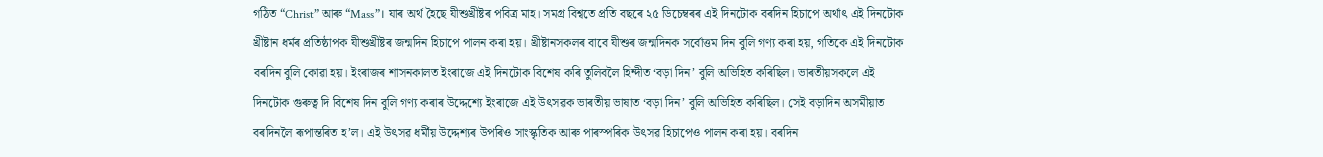গঠিত “Christ” আৰু “Mass”। যাৰ অৰ্থ হৈছে যীশুখ্ৰীষ্টৰ পবিত্ৰ মাহ। সমগ্ৰ বিশ্বতে প্ৰতি বছৰে ২৫ ডিচেম্বৰৰ এই দিনটোক বৰদিন হিচাপে অৰ্থাৎ এই দিনটোক খ্ৰীষ্টান ধৰ্মৰ প্ৰতিষ্ঠাপক যীশুখ্ৰীষ্টৰ জন্মদিন হিচাপে পালন কৰা হয়। খ্ৰীষ্টানসকলৰ বাবে যীশুৰ জন্মদিনক সৰ্বোত্তম দিন বুলি গণ্য কৰা হয়, গতিকে এই দিনটোক বৰদিন বুলি কোৱা হয়। ইংৰাজৰ শাসনকালত ইংৰাজে এই দিনটোক বিশেষ কৰি তুলিবলৈ হিন্দীত ‘বড়া দিন’ বুলি অভিহিত কৰিছিল। ভাৰতীয়সকলে এই দিনটোক গুৰুত্ব দি বিশেষ দিন বুলি গণ্য কৰাৰ উদ্দেশ্যে ইংৰাজে এই উৎসৱক ভাৰতীয় ভাষাত ‘বড়া দিন’ বুলি অভিহিত কৰিছিল। সেই বড়াদিন অসমীয়াত বৰদিনলৈ ৰূপান্তৰিত হ’ল। এই উৎসৱ ধৰ্মীয় উদ্দেশ্যৰ উপৰিও সাংস্কৃতিক আৰু পাৰস্পৰিক উৎসৱ হিচাপেও পালন কৰা হয়। বৰদিন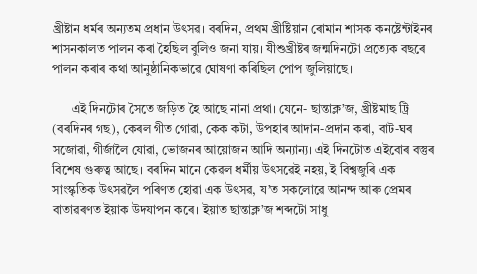খ্ৰীষ্টান ধৰ্মৰ অন্যতম প্ৰধান উৎসৱ। বৰদিন, প্ৰথম খ্ৰীষ্টিয়ান ৰোমান শাসক কনষ্টেন্টাইনৰ শাসনকালত পালন কৰা হৈছিল বুলিও জনা যায়। যীশুখ্ৰীষ্টৰ জন্মদিনটো প্ৰত্যেক বছৰে পালন কৰাৰ কথা আনুষ্ঠানিকভাৱে ঘোষণা কৰিছিল পোপ জুলিয়াছে।

      এই দিনটোৰ সৈতে জড়িত হৈ আছে নানা প্ৰথা। যেনে- ছান্তাক্ল’জ, খ্ৰীষ্টমাছ ট্ৰি (বৰদিনৰ গছ), কেৰল গীত গোৱা, কেক কটা, উপহাৰ আদান-প্ৰদান কৰা, বাট-ঘৰ সজোৱা, গীৰ্জালৈ যোৱা, ভোজনৰ আয়োজন আদি অন্যান্য। এই দিনটোত এইবোৰ বস্তুৰ বিশেষ গুৰুত্ব আছে। বৰদিন মানে কেৱল ধৰ্মীয় উৎসৱেই নহয়, ই বিশ্বজুৰি এক সাংস্কৃতিক উৎসৱলৈ পৰিণত হোৱা এক উৎসৱ, য’ত সকলোৱে আনন্দ আৰু প্ৰেমৰ বাতাৱৰণত ইয়াক উদযাপন কৰে। ইয়াত ছান্তাক্ল’জ শব্দটো সাধু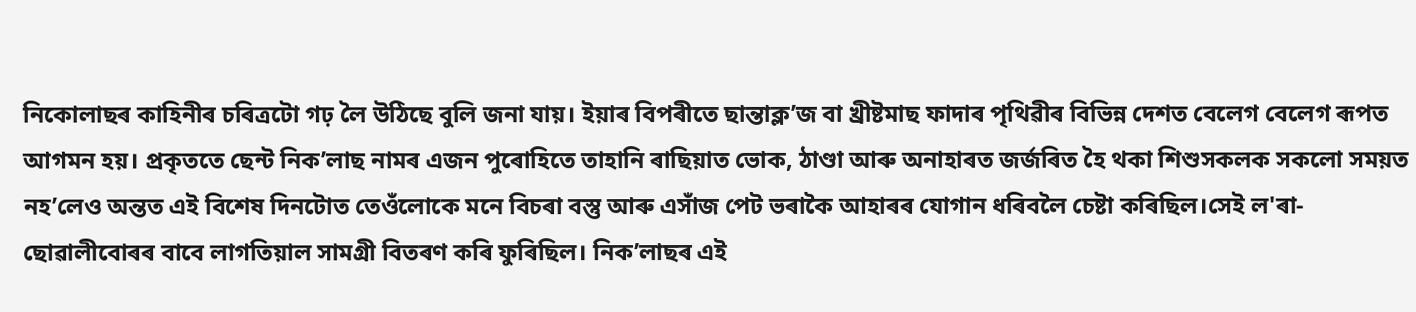নিকোলাছৰ কাহিনীৰ চৰিত্ৰটো গঢ় লৈ উঠিছে বুলি জনা যায়। ইয়াৰ বিপৰীতে ছান্তাক্ল’জ বা খ্ৰীষ্টমাছ ফাদাৰ পৃথিৱীৰ বিভিন্ন দেশত বেলেগ বেলেগ ৰূপত আগমন হয়। প্ৰকৃততে ছেন্ট নিক’লাছ নামৰ এজন পুৰোহিতে তাহানি ৰাছিয়াত ভোক, ঠাণ্ডা আৰু অনাহাৰত জৰ্জৰিত হৈ থকা শিশুসকলক সকলো সময়ত নহ’লেও অন্তত এই বিশেষ দিনটোত তেওঁলোকে মনে বিচৰা বস্তু আৰু এসাঁজ পেট ভৰাকৈ আহাৰৰ যোগান ধৰিবলৈ চেষ্টা কৰিছিল।সেই ল'ৰা-ছোৱালীবোৰৰ বাবে লাগতিয়াল সামগ্ৰী বিতৰণ কৰি ফুৰিছিল। নিক’লাছৰ এই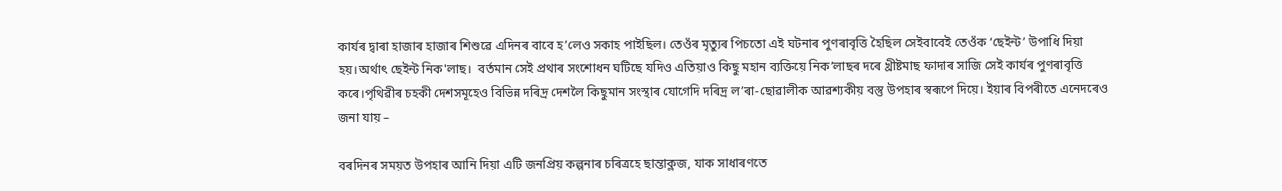কাৰ্যৰ দ্বাৰা হাজাৰ হাজাৰ শিশুৱে এদিনৰ বাবে হ’লেও সকাহ পাইছিল। তেওঁৰ মৃত্যুৰ পিচতো এই ঘটনাৰ পুণৰাবৃত্তি হৈছিল সেইবাবেই তেওঁক ‘ছেইন্ট’ উপাধি দিয়া হয়।অৰ্থাৎ ছেইন্ট নিক'লাছ।  বৰ্তমান সেই প্ৰথাৰ সংশোধন ঘটিছে যদিও এতিয়াও কিছু মহান ব্যক্তিয়ে নিক’লাছৰ দৰে খ্ৰীষ্টমাছ ফাদাৰ সাজি সেই কাৰ্যৰ পুণৰাবৃত্তি কৰে।পৃথিৱীৰ চহকী দেশসমূহেও বিভিন্ন দৰিদ্ৰ দেশলৈ কিছুমান সংস্থাৰ যোগেদি দৰিদ্ৰ ল’ৰা-ছোৱালীক আৱশ্যকীয় বস্তু উপহাৰ স্বৰূপে দিয়ে। ইয়াৰ বিপৰীতে এনেদৰেও জনা যায় –

বৰদিনৰ সময়ত উপহাৰ আনি দিয়া এটি জনপ্ৰিয় কল্পনাৰ চৰিত্ৰহে ছান্তাক্লজ, যাক সাধাৰণতে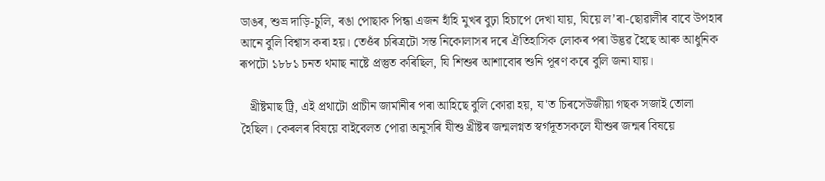ডাঙৰ, শুভ্ৰ দাড়ি-চুলি, ৰঙা পোছাক পিন্ধা এজন হাঁহি মুখৰ বুঢ়া হিচাপে দেখা যায়, যিয়ে ল’ৰা-ছোৱালীৰ বাবে উপহাৰ আনে বুলি বিশ্বাস কৰা হয়। তেওঁৰ চৰিত্ৰটো সন্ত নিকোলাসৰ দৰে ঐতিহাসিক লোকৰ পৰা উদ্ভৱ হৈছে আৰু আধুনিক ৰূপটো ১৮৮১ চনত থমাছ নাষ্টে প্ৰস্তুত কৰিছিল, যি শিশুৰ আশাবোৰ শুনি পূৰণ কৰে বুলি জনা যায়।

   খ্ৰীষ্টমাছ ট্ৰি, এই প্ৰথাটো প্ৰাচীন জাৰ্মানীৰ পৰা আহিছে বুলি কোৱা হয়, য'ত চিৰসেউজীয়া গছক সজাই তোলা হৈছিল। কেৰলৰ বিষয়ে বাইবেলত পোৱা অনুসৰি যীশু খ্ৰীষ্টৰ জন্মলগ্নত স্বৰ্গদূতসকলে যীশুৰ জন্মৰ বিষয়ে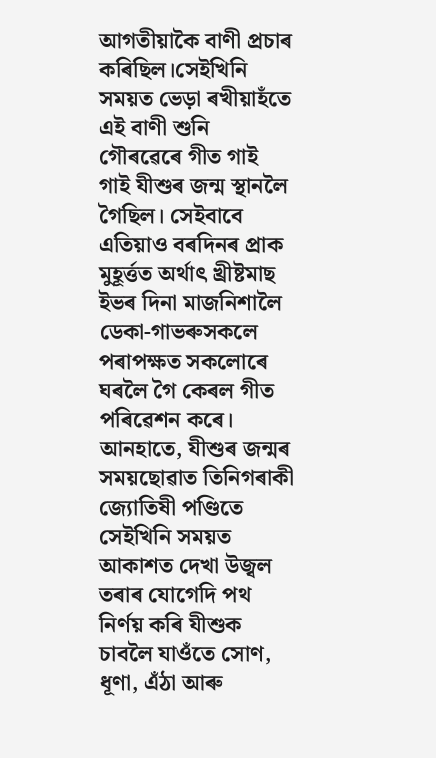আগতীয়াকৈ বাণী প্ৰচাৰ কৰিছিল।সেইখিনি সময়ত ভেড়া ৰখীয়াহঁতে এই বাণী শুনি গৌৰৱেৰে গীত গাই গাই যীশুৰ জন্ম স্থানলৈ গৈছিল। সেইবাবে এতিয়াও বৰদিনৰ প্ৰাক মুহূৰ্ত্তত অৰ্থাৎ খ্ৰীষ্টমাছ ইভৰ দিনা মাজনিশালৈ ডেকা-গাভৰুসকলে পৰাপক্ষত সকলোৰে ঘৰলৈ গৈ কেৰল গীত পৰিৱেশন কৰে। আনহাতে, যীশুৰ জন্মৰ সময়ছোৱাত তিনিগৰাকী জ্যোতিষী পণ্ডিতে সেইখিনি সময়ত আকাশত দেখা উজ্বল তৰাৰ যোগেদি পথ নিৰ্ণয় কৰি যীশুক চাবলৈ যাওঁতে সোণ, ধূণা, এঁঠা আৰু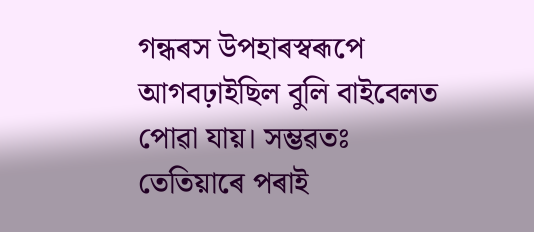গন্ধৰস উপহাৰস্বৰূপে আগবঢ়াইছিল বুলি বাইবেলত পোৱা যায়। সম্ভৱতঃ তেতিয়াৰে পৰাই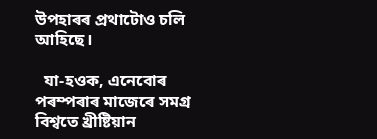উপহাৰৰ প্ৰথাটোও চলি আহিছে।

  যা-হওক, এনেবোৰ পৰম্পৰাৰ মাজেৰে সমগ্ৰ বিশ্বতে খ্ৰীষ্টিয়ান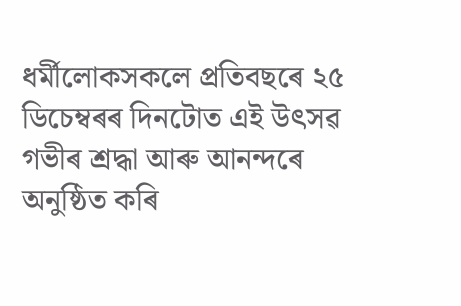ধৰ্মীলোকসকলে প্ৰতিবছৰে ২৫ ডিচেম্বৰৰ দিনটোত এই উৎসৱ গভীৰ শ্ৰদ্ধা আৰু আনন্দৰে অনুষ্ঠিত কৰি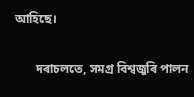আহিছে।

       দৰাচলতে, সমগ্ৰ বিশ্বজুৰি পালন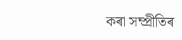কৰা সম্প্ৰীতিৰ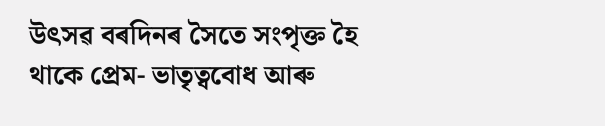উৎসৱ বৰদিনৰ সৈতে সংপৃক্ত হৈ থাকে প্ৰেম- ভাতৃত্ববোধ আৰু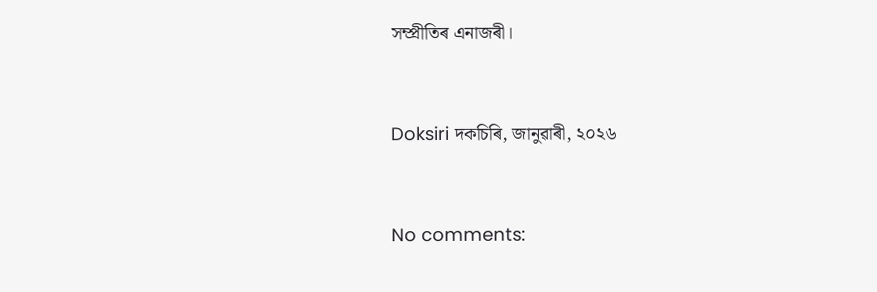সম্প্ৰীতিৰ এনাজৰী।


Doksiri দকচিৰি, জানুৱাৰী, ২০২৬


No comments: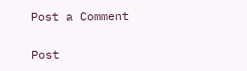Post a Comment

Post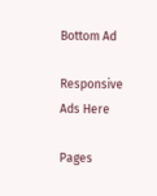Bottom Ad

Responsive Ads Here

Pages